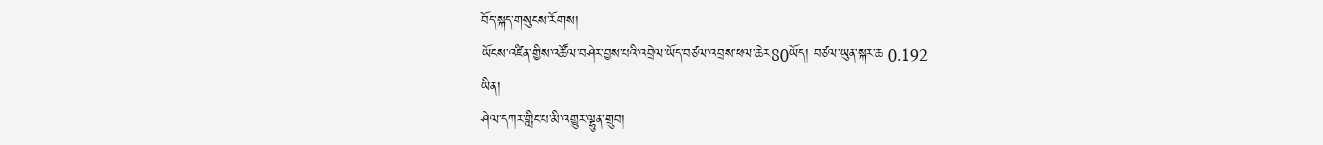བོད་སྐད་གསུངས་རོགས།
ཡོངས་འཛིན་གྱིས་འཚོལ་བཤེར་བྱས་པའི་འབྲེལ་ཡོད་བཙལ་འབྲས་ཕལ་ཆེར80ཡོད། བཙལ་ཡུན་སྐར་ཆ 0.192
ཡིན།
ཤེལ་དཀར་གླིང་པ་མི་འགྱུར་ལྷུན་གྲུབ།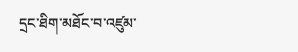དྲང་ཐིག་མཐོང་བ་འཛུམ་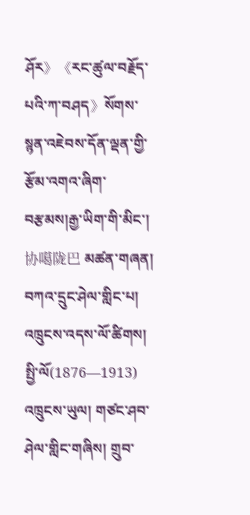ཤོར》《རང་ཚུལ་བརྗོད་པའི་ཀ་བཤད》སོགས་སྙན་འཇེབས་དོན་ལྡན་གྱི་རྩོམ་འགའ་ཞིག་བརྩམས།རྒྱ་ཡིག་གི་མིང་། 协噶陇巴 མཚན་གཞན། བཀའ་དྲུང་ཤེལ་གླིང་པ། འཁྲུངས་འདས་ལོ་ཚིགས། སྤྱི་ལོ(1876—1913) འཁྲུངས་ཡུལ། གཙང་ཤབ་ཤེལ་གླིང་གཞིས། གྲུབ་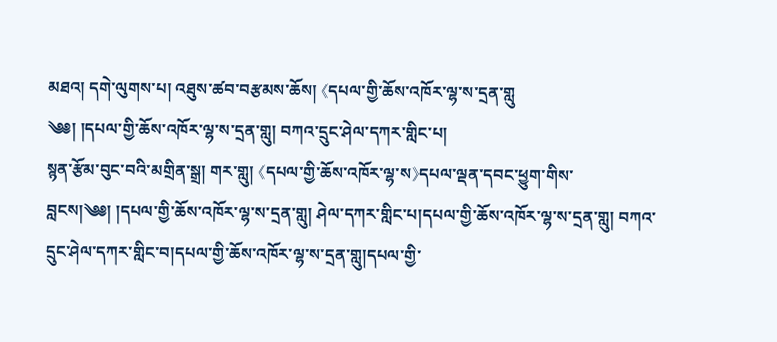མཐའ། དགེ་ལུགས་པ། འཐུས་ཚབ་བརྩམས་ཆོས། 《དཔལ་གྱི་ཆོས་འཁོར་ལྷ་ས་དྲན་གླུ
༄༅། །དཔལ་གྱི་ཆོས་འཁོར་ལྷ་ས་དྲན་གླུ། བཀའ་དྲུང་ཤེལ་དཀར་གླིང་པ།
སྙན་རྩོམ་བུང་བའི་མགྲིན་སྒྲ། གར་གླུ། 《དཔལ་གྱི་ཆོས་འཁོར་ལྷ་ས》དཔལ་ལྡན་དབང་ཕྱུག་གིས་བླངས།༄༅། །དཔལ་གྱི་ཆོས་འཁོར་ལྷ་ས་དྲན་གླུ། ཤེལ་དཀར་གླིང་པ།དཔལ་གྱི་ཆོས་འཁོར་ལྷ་ས་དྲན་གླུ། བཀའ་དྲུང་ཤེལ་དཀར་གླིང་བ།དཔལ་གྱི་ཆོས་འཁོར་ལྷ་ས་དྲན་གླུ།དཔལ་གྱི་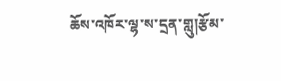ཆོས་འཁོར་ལྷ་ས་དྲན་གླུ།རྩོམ་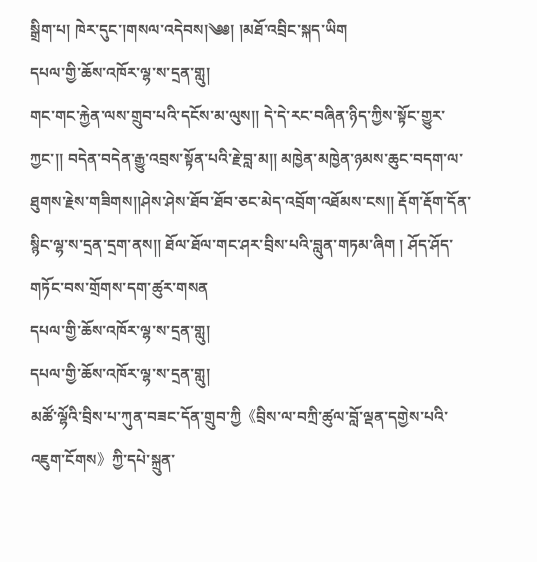སྒྲིག་པ། ཁེར་དུང་།གསལ་འདེབས།༄༅། །མཐོ་འབྲིང་སྐད་ཡིག
དཔལ་གྱི་ཆོས་འཁོར་ལྷ་ས་དྲན་གླུ།
གང་གང་རྐྱེན་ལས་གྲུབ་པའི་དངོས་མ་ལུས།། དེ་དེ་རང་བཞིན་ཉིད་ཀྱིས་སྟོང་གྱུར་ཀྱང་།། བདེན་བདེན་རྒྱུ་འབྲས་སྟོན་པའི་རྗེ་བླ་མ།། མཁྱེན་མཁྱེན་ཉམས་ཆུང་བདག་ལ་ཐུགས་རྗེས་གཟིགས།།ཤེས་ཤེས་ཐོབ་ཐོབ་ཅང་མེད་འབྲོག་འཐོམས་ངས།། རྡོག་རྡོག་དོན་སྙིང་ལྷ་ས་དྲན་དྲག་ནས།། ཐོལ་ཐོལ་གང་ཤར་བྲིས་པའི་བླུན་གཏམ་ཞིག ། ཤོད་ཤོད་གཏོང་བས་གྲོགས་དག་ཚུར་གསན
དཔལ་གྱི་ཆོས་འཁོར་ལྷ་ས་དྲན་གླུ།
དཔལ་གྱི་ཆོས་འཁོར་ལྷ་ས་དྲན་གླུ།
མཚོ་ལྷོའི་བྲིས་པ་ཀུན་བཟང་དོན་གྲུབ་ཀྱི《བྲིས་ལ་བཀྲི་ཚུལ་བློ་ལྡན་དགྱེས་པའི་འཇུག་ངོགས》ཀྱི་དཔེ་སྐྲུན་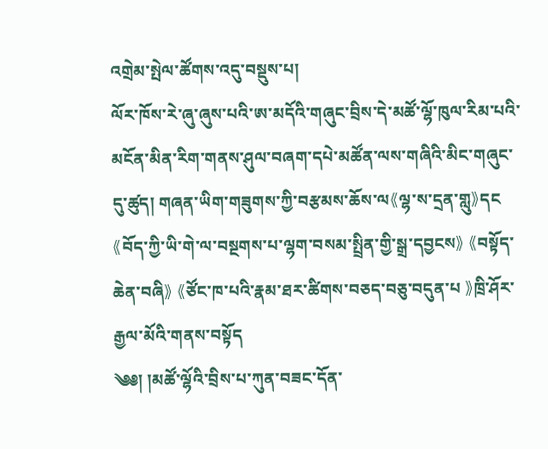འགྲེམ་སྤེལ་ཚོགས་འདུ་བསྡུས་པ།
ལོར་ཁོས་རེ་ཞུ་ཞུས་པའི་ཨ་མདོའི་གཞུང་བྲིས་དེ་མཚོ་ལྷོ་ཁུལ་རིམ་པའི་མངོན་མིན་རིག་གནས་ཤུལ་བཞག་དཔེ་མཚོན་ལས་གཞིའི་མིང་གཞུང་དུ་ཚུད། གཞན་ཡིག་གཟུགས་ཀྱི་བརྩམས་ཆོས་ལ《ལྷ་ས་དྲན་གླུ》དང《བོད་ཀྱི་ཡི་གེ་ལ་བསྔགས་པ་ལྷག་བསམ་སྤྲིན་གྱི་སྒྲ་དབྱངས》 《བསྟོད་ཆེན་བཞི》 《ཙོང་ཁ་པའི་རྣམ་ཐར་ཚིགས་བཅད་བཅུ་བདུན་པ 》ཁྲི་ཤོར་རྒྱལ་མོའི་གནས་བསྟོད
༄༅། །མཚོ་ལྷོའི་བྲིས་པ་ཀུན་བཟང་དོན་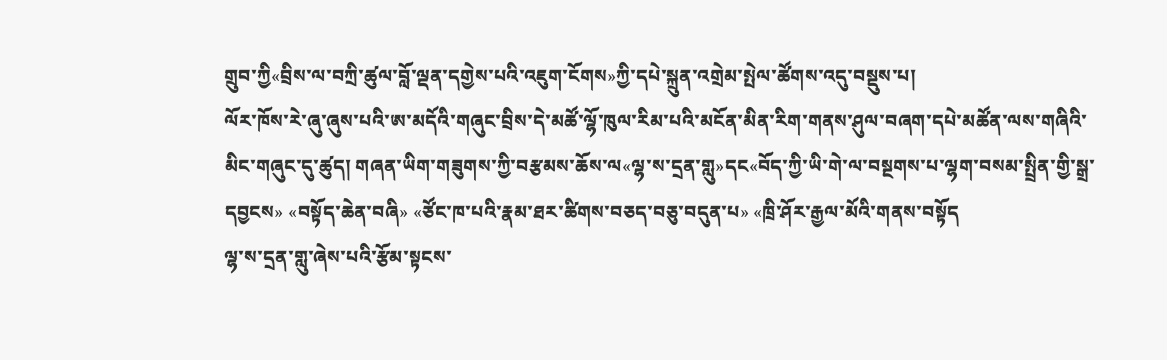གྲུབ་ཀྱི«བྲིས་ལ་བཀྲི་ཚུལ་བློ་ལྡན་དགྱེས་པའི་འཇུག་ངོགས»ཀྱི་དཔེ་སྐྲུན་འགྲེམ་སྤེལ་ཚོགས་འདུ་བསྡུས་པ།
ལོར་ཁོས་རེ་ཞུ་ཞུས་པའི་ཨ་མདོའི་གཞུང་བྲིས་དེ་མཚོ་ལྷོ་ཁུལ་རིམ་པའི་མངོན་མིན་རིག་གནས་ཤུལ་བཞག་དཔེ་མཚོན་ལས་གཞིའི་མིང་གཞུང་དུ་ཚུད། གཞན་ཡིག་གཟུགས་ཀྱི་བརྩམས་ཆོས་ལ«ལྷ་ས་དྲན་གླུ»དང«བོད་ཀྱི་ཡི་གེ་ལ་བསྔགས་པ་ལྷག་བསམ་སྤྲིན་གྱི་སྒྲ་དབྱངས» «བསྟོད་ཆེན་བཞི» «ཙོང་ཁ་པའི་རྣམ་ཐར་ཚིགས་བཅད་བཅུ་བདུན་པ» «ཁྲི་ཤོར་རྒྱལ་མོའི་གནས་བསྟོད
ལྷ་ས་དྲན་གླུ་ཞེས་པའི་རྩོམ་སྟངས་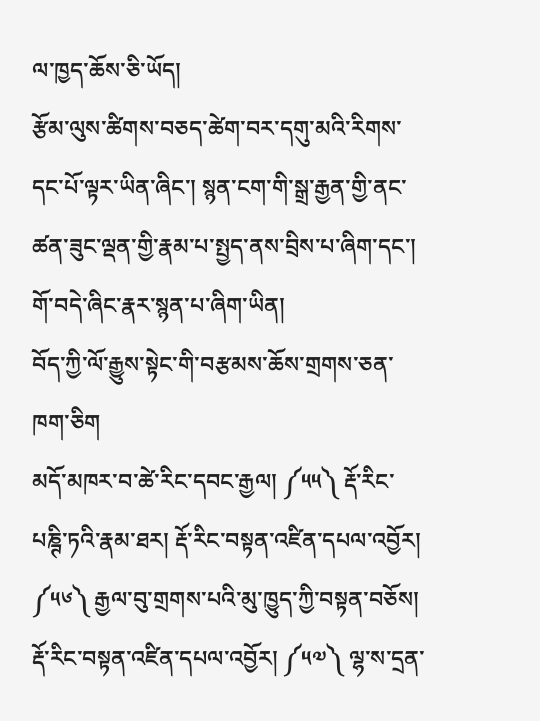ལ་ཁྱད་ཆོས་ཅི་ཡོད།
རྩོམ་ལུས་ཚིགས་བཅད་ཚེག་བར་དགུ་མའི་རིགས་དང་པོ་ལྟར་ཡིན་ཞིང་། སྙན་ངག་གི་སྒྲ་རྒྱན་གྱི་ནང་ཚན་ཟུང་ལྡན་གྱི་རྣམ་པ་སྤྱད་ནས་བྲིས་པ་ཞིག་དང་། གོ་བདེ་ཞིང་རྣར་སྙན་པ་ཞིག་ཡིན།
བོད་ཀྱི་ལོ་རྒྱུས་སྟེང་གི་བརྩམས་ཆོས་གྲགས་ཅན་ཁག་ཅིག
མདོ་མཁར་བ་ཚེ་རིང་དབང་རྒྱལ། ༼༥༥༽ རྡོ་རིང་པཎྚི་ཏའི་རྣམ་ཐར། རྡོ་རིང་བསྟན་འཛིན་དཔལ་འབྱོར། ༼༥༦༽ རྒྱལ་བུ་གྲགས་པའི་མུ་ཁྱུད་ཀྱི་བསྟན་བཅོས། རྡོ་རིང་བསྟན་འཛིན་དཔལ་འབྱོར། ༼༥༧༽ ལྷ་ས་དྲན་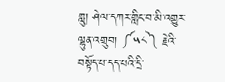གླུ། ཤེལ་དཀར་གླིང་བ་མི་འགྱུར་ལྷུན་འགྲུབ། ༼༥༨༽ རྗེའི་བསྟོད་པ་དད་པའི་དྲི་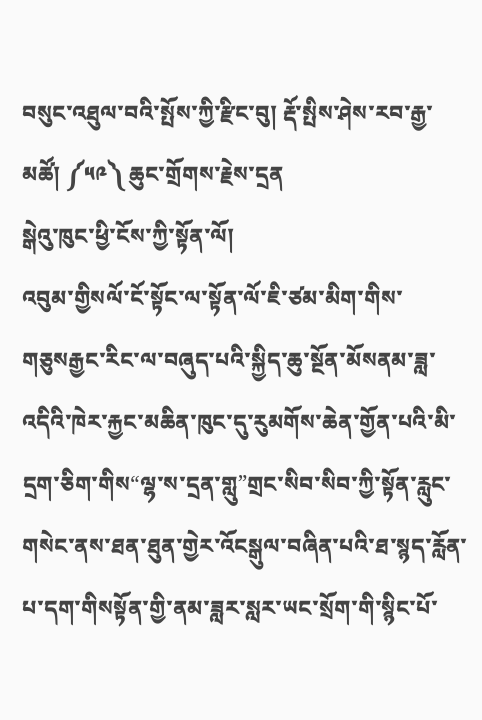བསུང་འཐུལ་བའི་སྤོས་ཀྱི་རྫིང་བུ། རྡོ་སྤིས་ཤེས་རབ་རྒྱ་མཚོ། ༼༥༩༽ ཆུང་གྲོགས་རྗེས་དྲན
སྒེའུ་ཁུང་ཕྱི་ངོས་ཀྱི་སྟོན་ལོ།
འབུམ་གྱིསལོ་ངོ་སྟོང་ལ་སྟོན་ལོ་ཇི་ཙམ་མིག་གིས་གཅུསརྒྱང་རིང་ལ་བཞུད་པའི་སྐྱིད་ཆུ་སྔོན་མོསནམ་ཟླ་འདིའི་ཁེར་རྐྱང་མཆིན་ཁུང་དུ་རུམགོས་ཆེན་གྱོན་པའི་མི་དྲག་ཅིག་གིས“ལྷ་ས་དྲན་གླུ”གྲང་སིབ་སིབ་ཀྱི་སྟོན་རླུང་གསེང་ནས་ཐན་ཐུན་གྱེར་འོངསྒུལ་བཞིན་པའི་ཐ་སྙད་རློན་པ་དག་གིསསྟོན་གྱི་ནམ་ཟླར་སླར་ཡང་སྲོག་གི་སྙིང་པོ་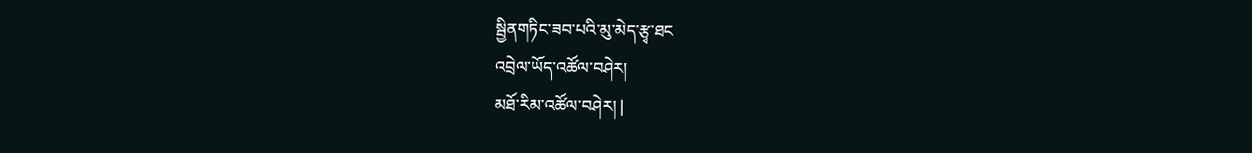སྦྱིནགཏིང་ཟབ་པའི་མུ་མེད་རྩྭ་ཐང
འབྲེལ་ཡོད་འཚོལ་བཤེར།
མཐོ་རིམ་འཚོལ་བཤེར། |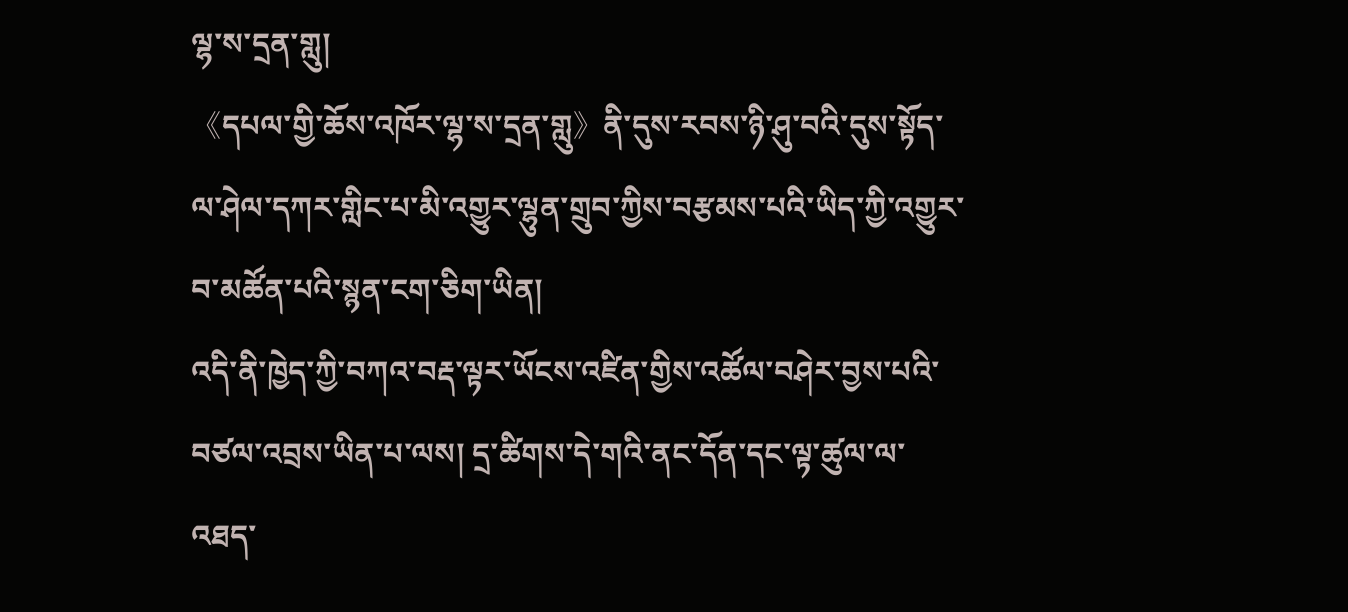ལྷ་ས་དྲན་གླུ།
《དཔལ་གྱི་ཆོས་འཁོར་ལྷ་ས་དྲན་གླུ》ནི་དུས་རབས་ཉི་ཤུ་བའི་དུས་སྟོད་ལ་ཤེལ་དཀར་གླིང་པ་མི་འགྱུར་ལྷུན་གྲུབ་ཀྱིས་བརྩམས་པའི་ཡིད་ཀྱི་འགྱུར་བ་མཚོན་པའི་སྙན་ངག་ཅིག་ཡིན།
འདི་ནི་ཁྱེད་ཀྱི་བཀའ་བརྡ་ལྟར་ཡོངས་འཛིན་གྱིས་འཚོལ་བཤེར་བྱས་པའི་བཙལ་འབྲས་ཡིན་པ་ལས། དྲ་ཚིགས་དེ་གའི་ནང་དོན་དང་ལྟ་ཚུལ་ལ་འཐད་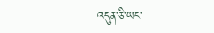འདུན་ཅི་ཡང་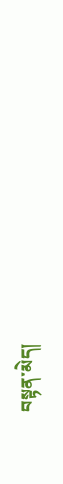བསྟན་མེད།